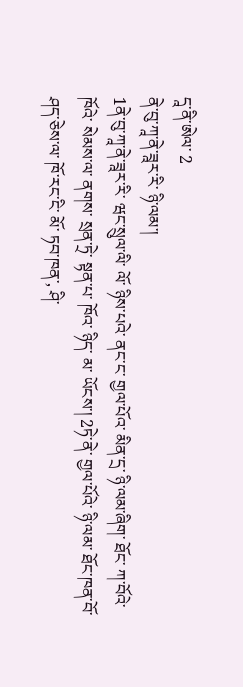དཱ་ནི་ཨེལ་ 2
ནེ་བུ་ཀཱ་ནེ་ཟཱར་རི་ ཉི་ལམ་།
1ནེ་བུ་ཀཱ་ནེ་ཟཱར་རི་ ཝང་སྲུལ་ལི་ ལོ་ ཉིས་པའེ་ ནང་ང་ གྱལ་པོའ་ མིན་དྲ་ ཉི་ལམ་ཞིག་ ཐོང་ ཀ་བོའེ་ ཁོའེ་ སེམས་ལ་ ནགས་ སྲན་ཏྲེ་ སྟན་པ་ ཁོའ་ ཉིད་ མ་ ཡོངས་། 2ཏེ་ནེ་ གྱལ་པོའེ་ ཉི་ལམ་ ཐོང་ཁན་བོ་ ཤད་ཅེས་ལ་ ཁོ་རང་ངི་ མོ་ ཏབ་ཁན་, ཤི་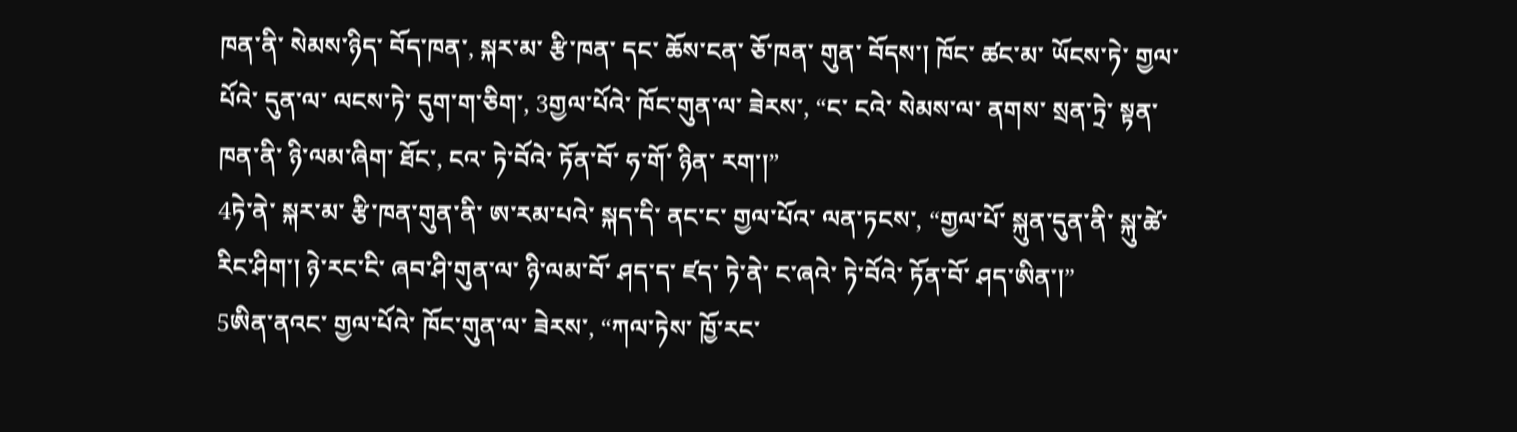ཁན་ནི་ སེམས་ཉིད་ བོད་ཁན་, སྐར་མ་ རྩི་ཁན་ དང་ ཆོས་ངན་ ཅོ་ཁན་ གུན་ བོདས་། ཁོང་ ཚང་མ་ ཡོངས་ཏེ་ གྱལ་པོའེ་ དུན་ལ་ ལངས་ཏེ་ དུག་ག་ཅིག་, 3གྱལ་པོའེ་ ཁོང་གུན་ལ་ ཟེརས་, “ང་ ངའེ་ སེམས་ལ་ ནགས་ སྲན་ཏྲེ་ སྟན་ཁན་ནི་ ཉི་ལམ་ཞིག་ ཐོང་, ངའ་ ཏེ་བོའེ་ ཏོན་བོ་ ཧ་གོ་ ཉིན་ རག་།”
4ཏེ་ནེ་ སྐར་མ་ རྩི་ཁན་གུན་ནི་ ཨ་རམ་པའེ་ སྐད་དི་ ནང་ང་ གྱལ་པོའ་ ལན་ཏངས་, “གྱལ་པོ་ སྐུན་དུན་ནི་ སྐུ་ཚེ་ རིང་ཤིག་། ཉེ་རང་ངི་ ཞབ་ཤི་གུན་ལ་ ཉི་ལམ་བོ་ ཤད་ད་ ཛད་ ཏེ་ནེ་ ང་ཞའེ་ ཏེ་བོའེ་ ཏོན་བོ་ ཤད་ཨིན་།”
5ཨིན་ནའང་ གྱལ་པོའེ་ ཁོང་གུན་ལ་ ཟེརས་, “ཀལ་ཏེས་ ཁྱོ་རང་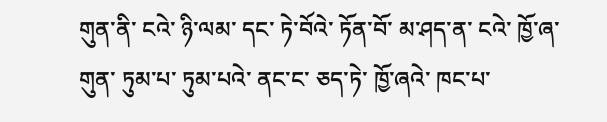གུན་ནི་ ངའེ་ ཉི་ལམ་ དང་ ཏེ་བོའེ་ ཏོན་བོ་ མ་ཤད་ན་ ངའེ་ ཁྱོ་ཞ་གུན་ ཏུམ་པ་ ཏུམ་པའེ་ ནང་ང་ ཅད་ཏེ་ ཁྱོ་ཞའེ་ ཁང་པ་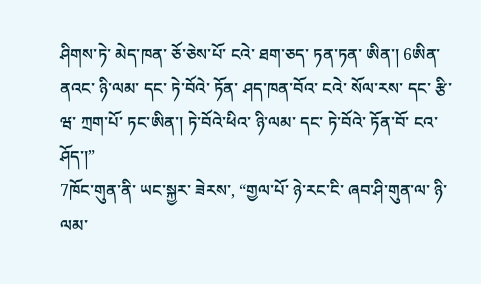ཤིགས་ཏེ་ མེད་ཁན་ ཅོ་ཅེས་པོ་ ངའེ་ ཐག་ཅད་ ཏན་ཏན་ ཨིན་། 6ཨིན་ནའང་ ཉི་ལམ་ དང་ ཏེ་བོའེ་ ཏོན་ ཤད་ཁན་བོའ་ ངའེ་ སོལ་རས་ དང་ རྩི་ཝ་ ཀྲག་པོ་ ཏང་ཨིན་། ཏེ་བོའེ་ཕིའ་ ཉི་ལམ་ དང་ ཏེ་བོའེ་ ཏོན་བོ་ ངའ་ ཤོད་།”
7ཁོང་གུན་ནི་ ཡང་སྐྱར་ ཟེརས་, “གྱལ་པོ་ ཉེ་རང་ངི་ ཞབ་ཤི་གུན་ལ་ ཉི་ལམ་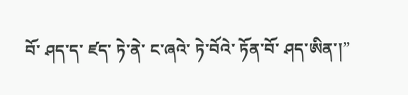བོ་ ཤད་ད་ ཛད་ ཏེ་ནེ་ ང་ཞའེ་ ཏེ་བོའེ་ ཏོན་བོ་ ཤད་ཨིན་།”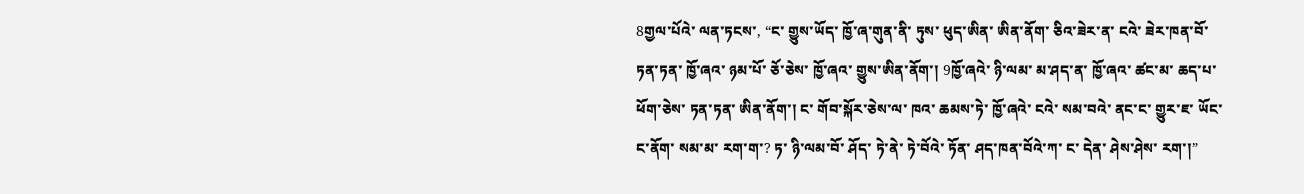8གྱལ་པོའེ་ ལན་ཏངས་, “ང་ གྱུས་ཡོད་ ཁྱོ་ཞ་གུན་ནི་ ཏུས་ ཕུད་ཨིན་ ཨིན་ནོག་ ཅིའ་ཟེར་ན་ ངའེ་ ཟེར་ཁན་བོ་ ཏན་ཏན་ ཁྱོ་ཞའ་ ཉམ་པོ་ ཅོ་ཅེས་ ཁྱོ་ཞའ་ གྱུས་ཨིན་ནོག་། 9ཁྱོ་ཞའེ་ ཉི་ལམ་ མ་ཤད་ན་ ཁྱོ་ཞའ་ ཚང་མ་ ཆད་པ་ ཕོག་ཅེས་ ཏན་ཏན་ ཨིན་ནོག་། ང་ གོབ་སྐོར་ཅེས་ལ་ ཁའ་ ཆམས་ཏེ་ ཁྱོ་ཞའེ་ ངའེ་ སམ་བའེ་ ནང་ང་ གྱུར་ཇ་ ཡོང་ང་ནོག་ སམ་མ་ རག་ག་? ཏ་ ཉི་ལམ་བོ་ ཤོད་ ཏེ་ནེ་ ཏེ་བོའེ་ ཏོན་ ཤད་ཁན་བོའེ་ཀ་ ང་ དེན་ ཤེས་ཤེས་ རག་།”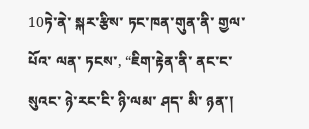10ཏེ་ནེ་ སྐར་རྩིས་ ཏང་ཁན་གུན་ནི་ གྱལ་པོའ་ ལན་ ཏངས་, “ཇིག་རྟེན་ནི་ ནང་ང་ སུའང་ ཉེ་རང་ངི་ ཉི་ལམ་ ཤད་ མི་ ཉན་།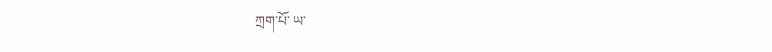ཀྲག་པོ་ ཡ་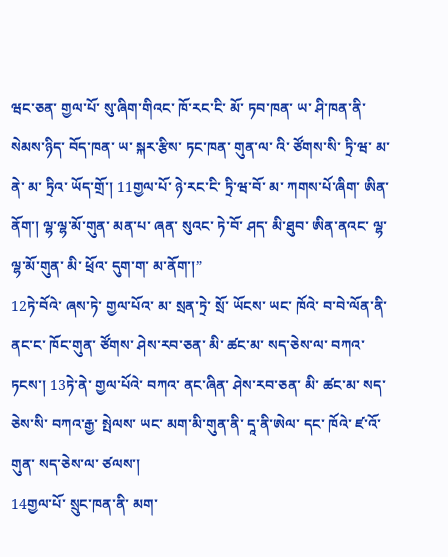ཝང་ཅན་ གྱལ་པོ་ སུ་ཞིག་གིའང་ ཁོ་རང་ངི་ མོ་ ཏབ་ཁན་ ཡ་ ཤི་ཁན་ནི་ སེམས་ཉིད་ བོད་ཁན་ ཡ་ སྐར་རྩིས་ ཏང་ཁན་ གུན་ལ་ འི་ ཙོགས་སི་ ཏྲི་ཝ་ མ་ནེ་ མ་ ཏྲིའ་ ཡོད་གྲོ་། 11གྱལ་པོ་ ཉེ་རང་ངི་ ཏྲི་ཝ་བོ་ མ་ ཀགས་པོ་ཞིག་ ཨིན་ནོག་། ལྷ་ལྷ་མོ་གུན་ མན་པ་ ཞན་ སུའང་ ཏེ་བོ་ ཤད་ མི་ཐུབ་ ཨིན་ནའང་ ལྷ་ལྷ་མོ་གུན་ མི་ ཕྲོའ་ དུག་ག་ མ་ནོག་།”
12ཏེ་བོའེ་ ཞས་ཏེ་ གྱལ་པོའ་ མ་ སྲན་ཏྲེ་ སྲོ་ ཡོངས་ ཡང་ ཁོའེ་ བ་བེ་ལོན་ནི་ ནང་ང་ ཁོང་གུན་ ཙོགས་ ཤེས་རབ་ཅན་ མི་ ཚང་མ་ སད་ཅེས་ལ་ བཀའ་ ཏངས་། 13ཏེ་ནེ་ གྱལ་པོའེ་ བཀའ་ ནང་ཞིན་ ཤེས་རབ་ཅན་ མི་ ཚང་མ་ སད་ཅེས་སི་ བཀའ་རྒྱ་ སྤེལས་ ཡང་ མག་མི་གུན་ནི་ དཱ་ནི་ཨེལ་ དང་ ཁོའེ་ ཛ་འོ་གུན་ སད་ཅེས་ལ་ ཙལས་།
14གྱལ་པོ་ སྲུང་ཁན་ནི་ མག་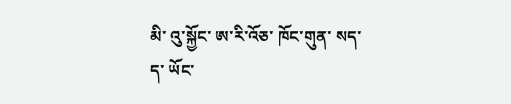མི་ འུ་སྐྱོང་ ཨ་རི་འོཅ་ ཁོང་གུན་ སད་ད་ ཡོང་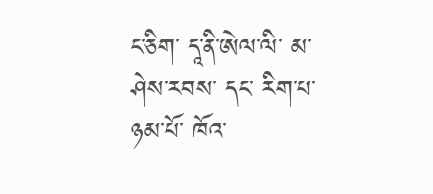ང་ཅིག་ དཱ་ནི་ཨེལ་ལི་ མ་ ཤེས་རབས་ དང་ རིག་པ་ ཉམ་པོ་ ཁོའ་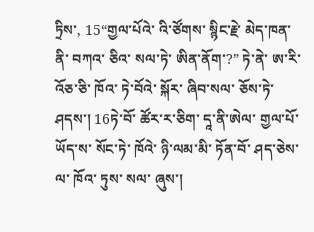ཏྲིས་, 15“གྱལ་པོའེ་ འི་ཙོགས་ སྙིང་རྗེ་ མེད་ཁན་ནི་ བཀའ་ ཅིའ་ སལ་ཏེ་ ཨིན་ནོག་?” ཏེ་ནེ་ ཨ་རི་འོཅ་ཅི་ ཁོའ་ ཏེ་བོའེ་ སྐོར་ ཞིབ་སལ་ ཅོས་ཏེ་ ཤདས་། 16ཏེ་བོ་ ཚོར་ར་ཅིག་ དཱ་ནི་ཨེལ་ གྱལ་པོ་ ཡོད་ས་ སོང་ཏེ་ ཁོའེ་ ཉི་ལམ་མི་ ཏོན་བོ་ ཤད་ཅེས་ལ་ ཁོའ་ ཏུས་ སལ་ ཞུས་།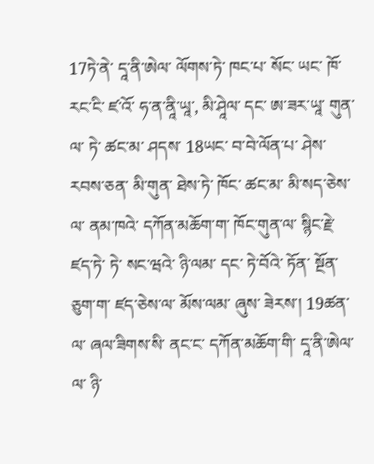17ཏེ་ནེ་ དཱ་ནི་ཨེལ་ ལོགས་ཏེ་ ཁང་པ་ སོང་ ཡང་ ཁོ་རང་ངི་ ཛ་འོ་ ཧ་ན་ནཱི་ཡཱ་, མི་ཤཱེལ་ དང་ ཨ་ཟར་ཡཱ་ གུན་ལ་ ཏེ་ ཚང་མ་ ཤདས་ 18ཡང་ བ་བེ་ལོན་པ་ ཤེས་རབས་ཅན་ མི་གུན་ ཐེས་ཏེ་ ཁོང་ ཚང་མ་ མི་སད་ཅེས་ལ་ ནམ་ཁའེ་ དཀོན་མཆོག་ག་ ཁོང་གུན་ལ་ སྙིང་རྗེ་ ཛད་ཏེ་ ཏེ་ སང་ཝའེ་ ཉི་ལམ་ དང་ ཏེ་བོའེ་ ཏོན་ སྔོན་ཅུག་ག་ ཛད་ཅེས་ལ་ མོས་ལམ་ ཞུས་ ཟེརས་། 19ཚན་ལ་ ཞལ་ཟིགས་སི་ ནང་ང་ དཀོན་མཆོག་གི་ དཱ་ནི་ཨེལ་ལ་ ཉི་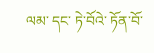ལམ་ དང་ ཏེ་བོའེ་ ཏོན་བོ་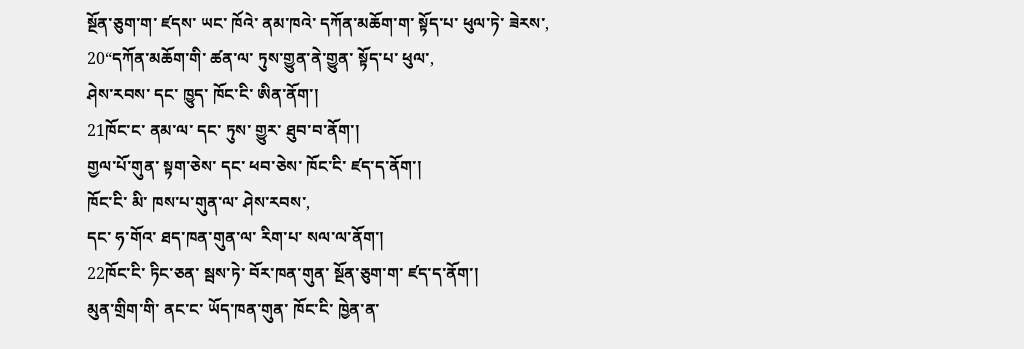སྔོན་ཅུག་ག་ ཛདས་ ཡང་ ཁོའེ་ ནམ་ཁའེ་ དཀོན་མཆོག་ག་ སྟོད་པ་ ཕུལ་ཏེ་ ཟེརས་,
20“དཀོན་མཆོག་གི་ ཚན་ལ་ ཏུས་གྱུན་ནེ་གྱུན་ སྟོད་པ་ ཕུལ་,
ཤེས་རབས་ དང་ ཁྱུད་ ཁོང་ངི་ ཨིན་ནོག་།
21ཁོང་ང་ ནམ་ལ་ དང་ ཏུས་ གྱུར་ ཐུབ་བ་ནོག་།
གྱལ་པོ་གུན་ སྟག་ཅེས་ དང་ ཕབ་ཅེས་ ཁོང་ངི་ ཛད་ད་ནོག་།
ཁོང་ངི་ མི་ ཁས་པ་གུན་ལ་ ཤེས་རབས་,
དང་ ཧ་གོའ་ ཐད་ཁན་གུན་ལ་ རིག་པ་ སལ་ལ་ནོག་།
22ཁོང་ངི་ ཏིང་ཅན་ སྦས་ཏེ་ བོར་ཁན་གུན་ སྔོན་ཅུག་ག་ ཛད་ད་ནོག་།
མུན་གྲིག་གི་ ནང་ང་ ཡོད་ཁན་གུན་ ཁོང་ངི་ ཁྱེན་ན་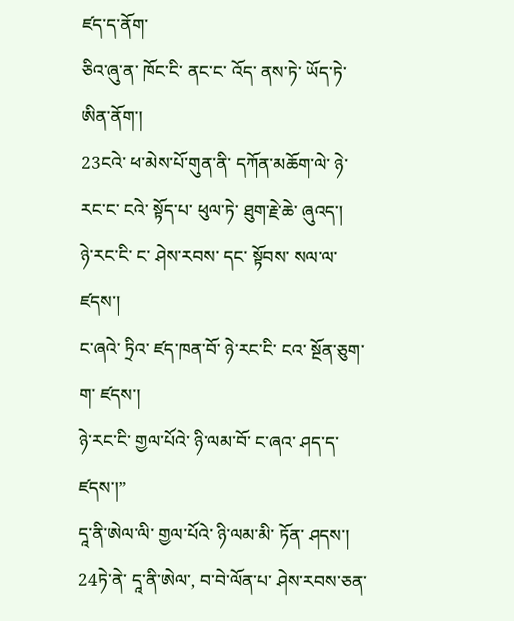ཛད་ད་ནོག་
ཅིའ་ཞུ་ན་ ཁོང་ངི་ ནང་ང་ འོད་ ནས་ཏེ་ ཡོད་ཏེ་ ཨིན་ནོག་།
23ངའེ་ ཕ་མེས་པོ་གུན་ནི་ དཀོན་མཆོག་ལེ་ ཉེ་རང་ང་ ངའེ་ སྟོད་པ་ ཕུལ་ཏེ་ ཐུག་རྗེ་ཆེ་ ཞུའད་།
ཉེ་རང་ངི་ ང་ ཤེས་རབས་ དང་ སྟོབས་ སལ་ལ་ ཛདས་།
ང་ཞའེ་ ཏྲིའ་ ཛད་ཁན་བོ་ ཉེ་རང་ངི་ ངའ་ སྔོན་ཅུག་ག་ ཛདས་།
ཉེ་རང་ངི་ གྱལ་པོའེ་ ཉི་ལམ་བོ་ ང་ཞའ་ ཤད་ད་ ཛདས་།”
དཱ་ནི་ཨེལ་ལི་ གྱལ་པོའེ་ ཉི་ལམ་མི་ ཏོན་ ཤདས་།
24ཏེ་ནེ་ དཱ་ནི་ཨེལ་, བ་བེ་ལོན་པ་ ཤེས་རབས་ཅན་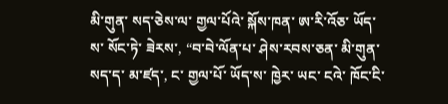མི་གུན་ སད་ཅེས་ལ་ གྱལ་པོའེ་ སྐོས་ཁན་ ཨ་རི་འོཅ་ ཡོད་ས་ སོང་ཏེ་ ཟེརས་, “བ་བེ་ལོན་པ་ ཤེས་རབས་ཅན་ མི་གུན་ སད་ད་ མ་ཛད་, ང་ གྱལ་པོ་ ཡོད་ས་ ཁྱེར་ ཡང་ ངའེ་ ཁོང་ངི་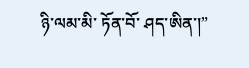ཉི་ལམ་མི་ ཏོན་བོ་ ཤད་ཨིན་།”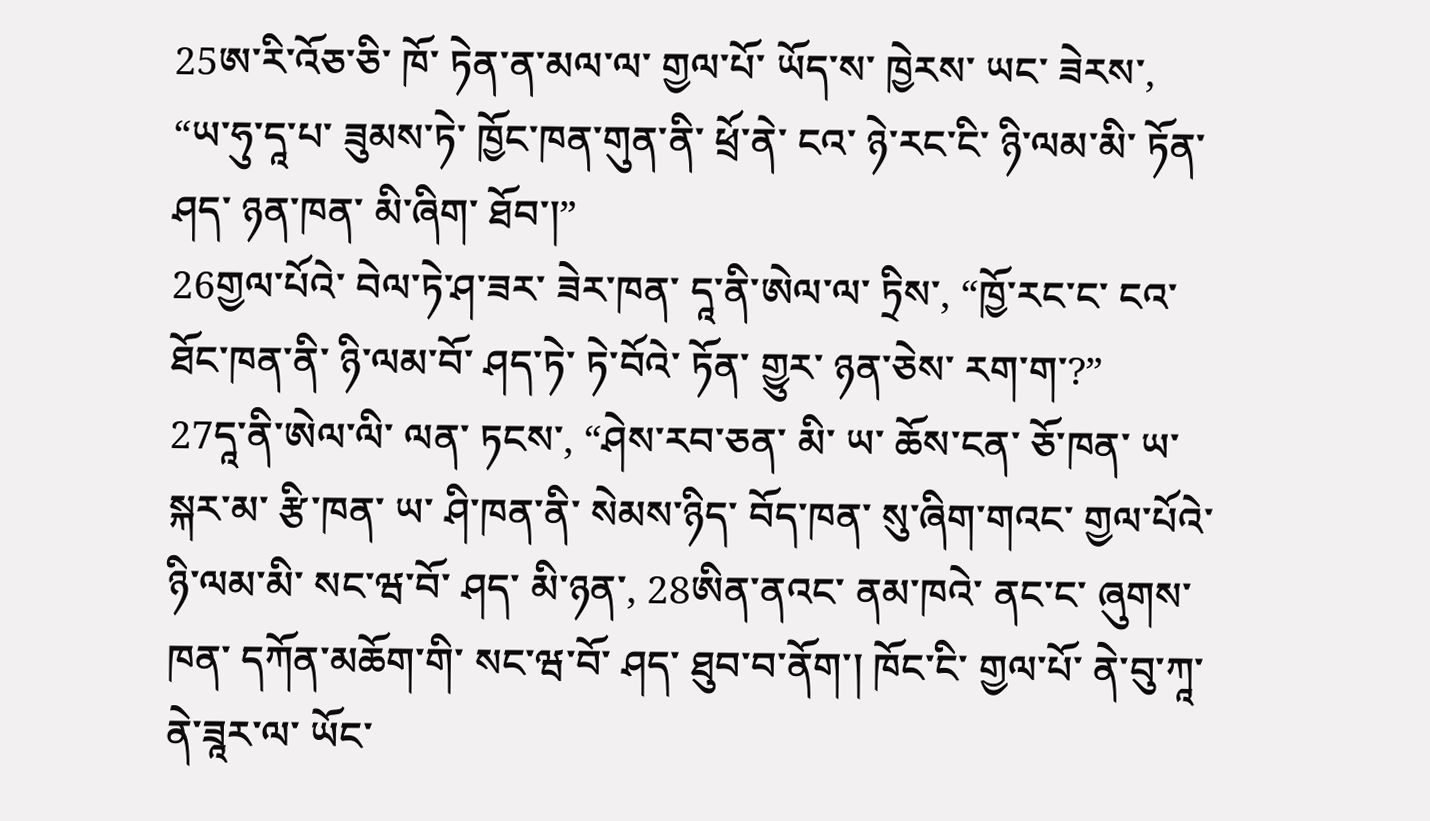25ཨ་རི་འོཅ་ཅི་ ཁོ་ ཏེན་ན་མལ་ལ་ གྱལ་པོ་ ཡོད་ས་ ཁྱེརས་ ཡང་ ཟེརས་, “ཡ་ཧུ་དཱ་པ་ ཟུམས་ཏེ་ ཁྱོང་ཁན་གུན་ནི་ ཕྲོ་ནེ་ ངའ་ ཉེ་རང་ངི་ ཉི་ལམ་མི་ ཏོན་ ཤད་ ཉན་ཁན་ མི་ཞིག་ ཐོབ་།”
26གྱལ་པོའེ་ བེལ་ཏེ་ཤ་ཟར་ ཟེར་ཁན་ དཱ་ནི་ཨེལ་ལ་ ཏྲིས་, “ཁྱོ་རང་ང་ ངའ་ ཐོང་ཁན་ནི་ ཉི་ལམ་བོ་ ཤད་ཏེ་ ཏེ་བོའེ་ ཏོན་ གྱུར་ ཉན་ཅེས་ རག་ག་?”
27དཱ་ནི་ཨེལ་ལི་ ལན་ ཏངས་, “ཤེས་རབ་ཅན་ མི་ ཡ་ ཆོས་ངན་ ཅོ་ཁན་ ཡ་ སྐར་མ་ རྩི་ཁན་ ཡ་ ཤི་ཁན་ནི་ སེམས་ཉིད་ བོད་ཁན་ སུ་ཞིག་གའང་ གྱལ་པོའེ་ ཉི་ལམ་མི་ སང་ཝ་བོ་ ཤད་ མི་ཉན་, 28ཨིན་ནའང་ ནམ་ཁའེ་ ནང་ང་ ཞུགས་ཁན་ དཀོན་མཆོག་གི་ སང་ཝ་བོ་ ཤད་ ཐུབ་བ་ནོག་། ཁོང་ངི་ གྱལ་པོ་ ནེ་བུ་ཀཱ་ནེ་ཟཱར་ལ་ ཡོང་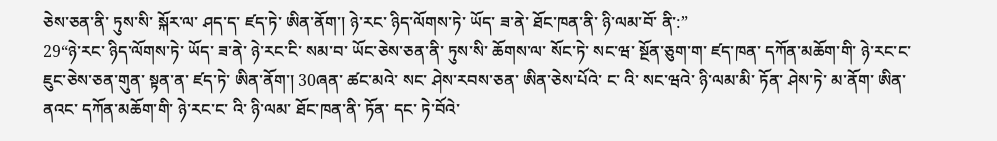ཅེས་ཅན་ནི་ ཏུས་སི་ སྐོར་ལ་ ཤད་ད་ ཛད་ཏེ་ ཨིན་ནོག་། ཉེ་རང་ ཉིད་ལོགས་ཏེ་ ཡོད་ ཟ་ནེ་ ཐོང་ཁན་ནི་ ཉི་ལམ་བོ་ ནི་:”
29“ཉེ་རང་ ཉིད་ལོགས་ཏེ་ ཡོད་ ཟ་ནེ་ ཉེ་རང་ངི་ སམ་བ་ ཡོང་ཅེས་ཅན་ནི་ ཏུས་སི་ ཆོགས་ལ་ སོང་ཏེ་ སང་ཝ་ སྔོན་ཅུག་ག་ ཛད་ཁན་ དཀོན་མཆོག་གི་ ཉེ་རང་ང་ ཇུང་ཅེས་ཅན་གུན་ སྟན་ན་ ཛད་ཏེ་ ཨིན་ནོག་། 30ཞན་ ཚང་མའེ་ སང་ ཤེས་རབས་ཅན་ ཨིན་ཅེས་པོའེ་ ང་ འི་ སང་ཝའེ་ ཉི་ལམ་མི་ ཏོན་ ཤེས་ཏེ་ མ་ནོག་ ཨིན་ནའང་ དཀོན་མཆོག་གི་ ཉེ་རང་ང་ འི་ ཉི་ལམ་ ཐོང་ཁན་ནི་ ཏོན་ དང་ ཏེ་བོའེ་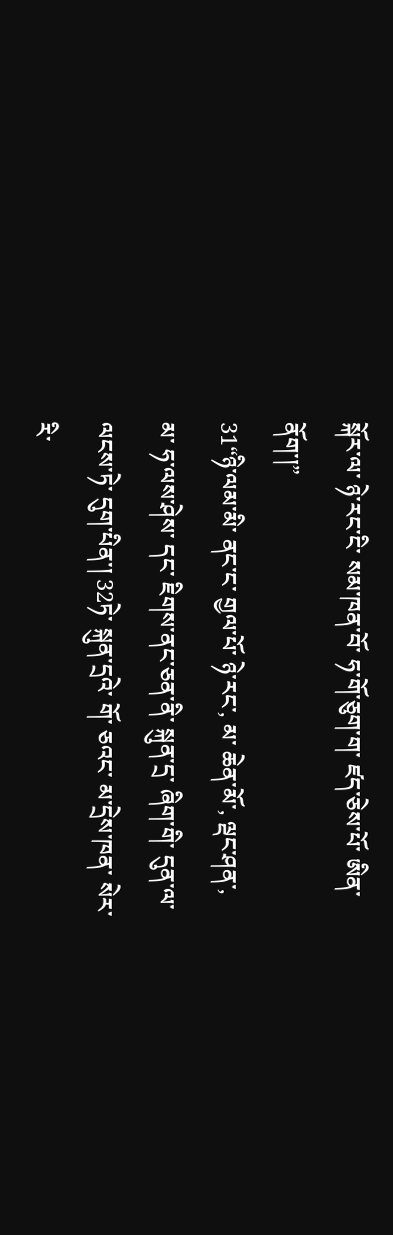སྐོར་ལ་ ཉེ་རང་ངི་ སམ་ཁན་བོ་ ཧ་གོ་ཅུག་ག་ ཛད་ཅེས་པོ་ ཨིན་ནོག་།”
31“ཉི་ལམ་མི་ ནང་ང་ གྱལ་པོ་ ཉེ་རང་, མ་ ཆེན་མོ་, ལྡང་ཤན་, མ་ ཧ་ལས་ཤེས་ དང་ ཇིགས་ནང་ཅན་ནི་ སྐུན་དྲ་ ཞིག་གི་ དུན་ལ་ ལངས་ཏེ་ དུག་པིན་། 32ཏེ་ སྐུན་དྲའེ་ གོ་ ཅའང་ མ་དྲེས་ཁན་ སེར་རི་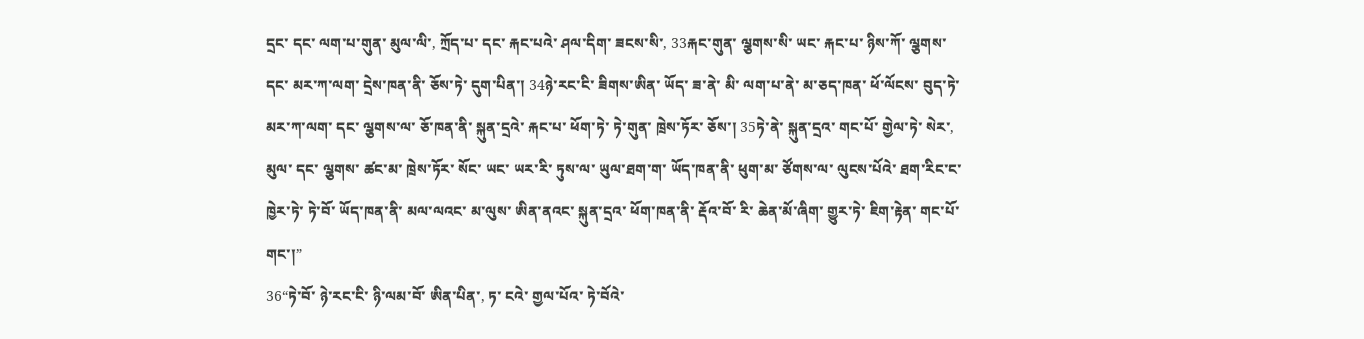དྲང་ དང་ ལག་པ་གུན་ མུལ་ལི་, ཀྲོད་པ་ དང་ རྐང་པའེ་ ཤལ་དིག་ ཟངས་སི་, 33རྐང་གུན་ ལྕགས་སི་ ཡང་ རྐང་པ་ ཉིས་ཀོ་ ལྕགས་ དང་ མར་ཀ་ལག་ དྲེས་ཁན་ནི་ ཅོས་ཏེ་ དུག་པིན་། 34ཉེ་རང་ངི་ ཟིགས་ཨིན་ ཡོད་ ཟ་ནེ་ མི་ ལག་པ་ནེ་ མ་ཅད་ཁན་ ཕོ་ལོངས་ བུད་ཏེ་ མར་ཀ་ལག་ དང་ ལྕགས་ལ་ ཅོ་ཁན་ནི་ སྐུན་དྲའེ་ རྐང་པ་ ཕོག་ཏེ་ ཏེ་གུན་ ཁྲེས་ཏོར་ ཅོས་། 35ཏེ་ནེ་ སྐུན་དྲའ་ གང་པོ་ གྱེལ་ཏེ་ སེར་, མུལ་ དང་ ལྕགས་ ཚང་མ་ ཁྲེས་ཏོར་ སོང་ ཡང་ ཡར་རི་ ཏུས་ལ་ ཡུལ་ཐག་ག་ ཡོད་ཁན་ནི་ ཕུག་མ་ ཙོགས་ལ་ ལུངས་པོའེ་ ཐག་རིང་ང་ ཁྱེར་ཏེ་ ཏེ་བོ་ ཡོད་ཁན་ནི་ མལ་ལའང་ མ་ལུས་ ཨིན་ནའང་ སྐུན་དྲའ་ ཕོག་ཁན་ནི་ རྡོའ་བོ་ རི་ ཆེན་མོ་ཞིག་ གྱུར་ཏེ་ ཇིག་རྟེན་ གང་པོ་ གང་།”
36“ཏེ་བོ་ ཉེ་རང་ངི་ ཉི་ལམ་བོ་ ཨིན་པིན་, ཏ་ ངའེ་ གྱལ་པོའ་ ཏེ་བོའེ་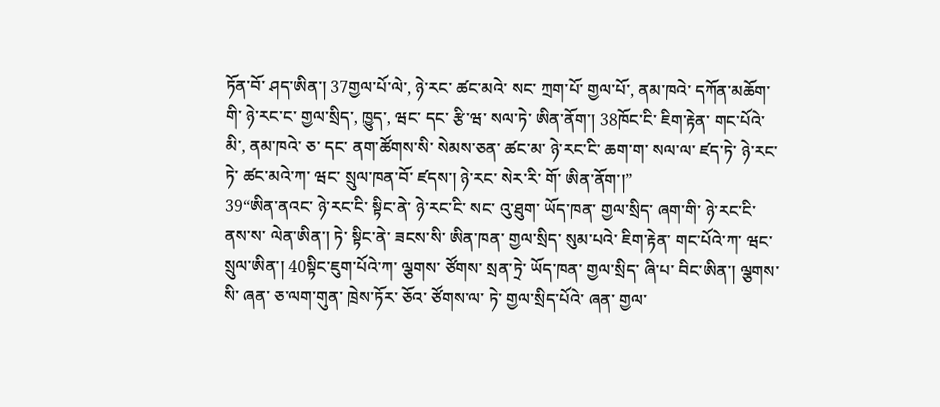ཏོན་བོ་ ཤད་ཨིན་། 37གྱལ་པོ་ལེ་, ཉེ་རང་ ཚང་མའེ་ སང་ ཀྲག་པོ་ གྱལ་པོ་, ནམ་ཁའེ་ དཀོན་མཆོག་གི་ ཉེ་རང་ང་ གྱལ་སྲིད་, ཁྱུད་, ཝང་ དང་ རྩི་ཝ་ སལ་ཏེ་ ཨིན་ནོག་། 38ཁོང་ངི་ ཇིག་རྟེན་ གང་པོའེ་ མི་, ནམ་ཁའེ་ ཅ་ དང་ ནག་ཚོགས་སི་ སེམས་ཅན་ ཚང་མ་ ཉེ་རང་ངི་ ཆག་ག་ སལ་ལ་ ཛད་ཏེ་ ཉེ་རང་ ཏེ་ ཚང་མའེ་ཀ་ ཝང་ སྲུལ་ཁན་བོ་ ཛདས་། ཉེ་རང་ སེར་རི་ གོ་ ཨིན་ནོག་།”
39“ཨིན་ནའང་ ཉེ་རང་ངི་ སྟིང་ནེ་ ཉེ་རང་ངི་ སང་ འུ་ཐུག་ ཡོད་ཁན་ གྱལ་སྲིད་ ཞག་གི་ ཉེ་རང་ངི་ ནས་ས་ ལེན་ཨིན་། ཏེ་ སྟིང་ནེ་ ཟངས་སི་ ཨིན་ཁན་ གྱལ་སྲིད་ སུམ་པའེ་ ཇིག་རྟེན་ གང་པོའེ་ཀ་ ཝང་ སྲུལ་ཨིན་། 40སྟིང་ཇུག་པོའེ་ཀ་ ལྕགས་ ཙོགས་ སྲན་ཏྲེ་ ཡོད་ཁན་ གྱལ་སྲིད་ ཞི་པ་ བིང་ཨིན་། ལྕགས་སི་ ཞན་ ཅ་ལག་གུན་ ཁྲེས་ཏོར་ ཅོའ་ ཙོགས་ལ་ ཏེ་ གྱལ་སྲིད་པོའེ་ ཞན་ གྱལ་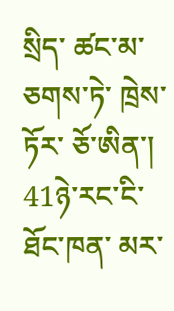སྲིད་ ཚང་མ་ ཅགས་ཏེ་ ཁྲེས་ཏོར་ ཅོ་ཨིན་། 41ཉེ་རང་ངི་ ཐོང་ཁན་ མར་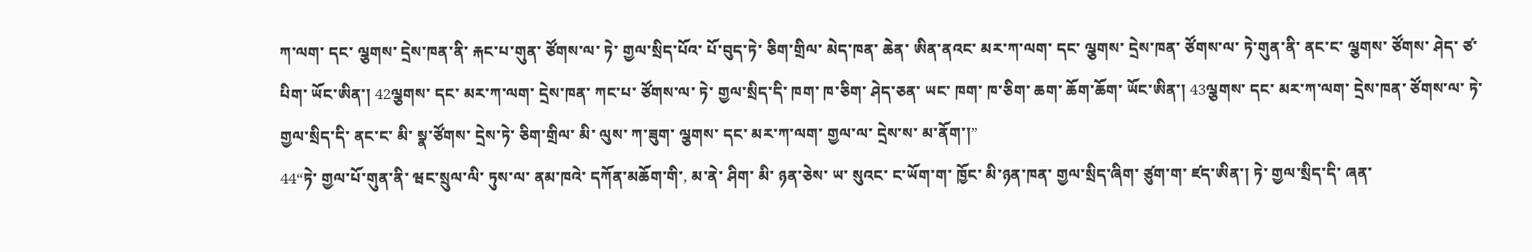ཀ་ལག་ དང་ ལྕགས་ དྲེས་ཁན་ནི་ རྐང་པ་གུན་ ཙོགས་ལ་ ཏེ་ གྱལ་སྲིད་པོའ་ པོ་བུད་ཏེ་ ཅིག་གྲིལ་ མེད་ཁན་ ཆེན་ ཨིན་ནའང་ མར་ཀ་ལག་ དང་ ལྕགས་ དྲེས་ཁན་ ཙོགས་ལ་ ཏེ་གུན་ནི་ ནང་ང་ ལྕགས་ ཙོགས་ ཤེད་ ཙ་པིག་ ཡོང་ཨིན་། 42ལྕགས་ དང་ མར་ཀ་ལག་ དྲེས་ཁན་ ཀང་པ་ ཙོགས་ལ་ ཏེ་ གྱལ་སྲིད་དི་ ཁག་ ཁ་ཅིག་ ཤེད་ཅན་ ཡང་ ཁག་ ཁ་ཅིག་ ཆག་ ཆོག་ཆོག་ ཡོང་ཨིན་། 43ལྕགས་ དང་ མར་ཀ་ལག་ དྲེས་ཁན་ ཙོགས་ལ་ ཏེ་ གྱལ་སྲིད་དི་ ནང་ང་ མི་ སྣ་ཙོགས་ དྲེས་ཏེ་ ཅིག་གྲིལ་ མི་ ལུས་ ཀ་ཟུག་ ལྕགས་ དང་ མར་ཀ་ལག་ གྱལ་ལ་ དྲེས་ས་ མ་ནོག་།”
44“ཏེ་ གྱལ་པོ་གུན་ནི་ ཝང་སྲུལ་ལི་ ཏུས་ལ་ ནམ་ཁའེ་ དཀོན་མཆོག་གི་, མ་ནེ་ ཤིག་ མི་ ཉན་ཅེས་ ཡ་ སུའང་ ང་ཡོག་ག་ ཁྱོང་ མི་ཉན་ཁན་ གྱལ་སྲིད་ཞིག་ ཙུག་ག་ ཛད་ཨིན་། ཏེ་ གྱལ་སྲིད་དི་ ཞན་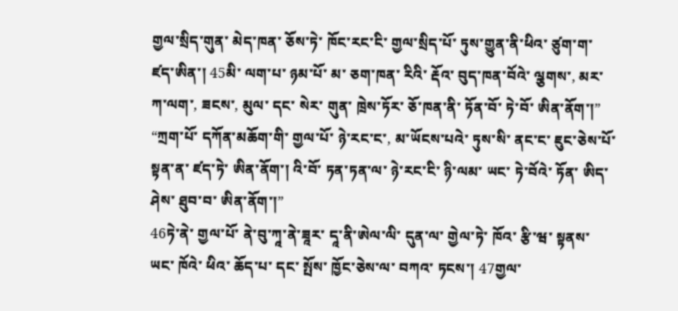གྱལ་སྲིད་གུན་ མེད་ཁན་ ཅོས་ཏེ་ ཁོང་རང་ངི་ གྱལ་སྲིད་པོ་ ཏུས་གྱུན་ནི་ཕིའ་ ཙུག་ག་ ཛད་ཨིན་། 45མི་ ལག་པ་ ཉམ་པོ་ མ་ ཅག་ཁན་ རིའི་ རྡོའ་ བུད་ཁན་བོའེ་ ལྕགས་, མར་ཀ་ལག་, ཟངས་, མུལ་ དང་ སེར་ གུན་ ཁྲེས་ཏོར་ ཅོ་ཁན་ནི་ ཏོན་བོ་ ཏེ་བོ་ ཨིན་ནོག་།”
“ཀྲག་པོ་ དཀོན་མཆོག་གི་ གྱལ་པོ་ ཉེ་རང་ང་, མ་ཡོངས་པའེ་ ཏུས་སི་ ནང་ང་ ཇུང་ཅེས་པོ་ སྟན་ན་ ཛད་ཏེ་ ཨིན་ནོག་། འི་བོ་ ཏན་ཏན་ལ་ ཉེ་རང་ངི་ ཉི་ལམ་ ཡང་ ཏེ་བོའེ་ ཏོན་ ཨིད་ཤེས་ ཐུབ་བ་ ཨིན་ནོག་།”
46ཏེ་ནེ་ གྱལ་པོ་ ནེ་བུ་ཀཱ་ནེ་ཟཱར་ དཱ་ནི་ཨེལ་ལི་ དུན་ལ་ གྱེལ་ཏེ་ ཁོའ་ རྩི་ཝ་ སྟནས་ ཡང་ ཁོའེ་ ཕིའ་ ཆོད་པ་ དང་ སྤོས་ ཁྱོང་ཅེས་ལ་ བཀའ་ ཏངས་། 47གྱལ་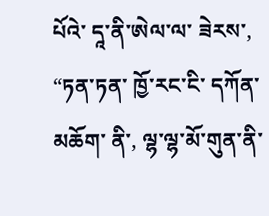པོའེ་ དཱ་ནི་ཨེལ་ལ་ ཟེརས་, “ཏན་ཏན་ ཁྱོ་རང་ངི་ དཀོན་མཆོག་ ནི་, ལྷ་ལྷ་མོ་གུན་ནི་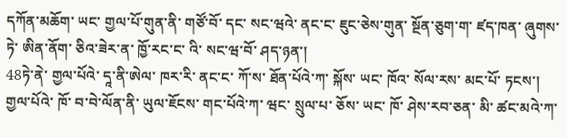དཀོན་མཆོག་ ཡང་ གྱལ་པོ་གུན་ནི་ གཙོ་བོ་ དང་ སང་ཝའེ་ ནང་ང་ ཇུང་ཅེས་གུན་ སྔོན་ཅུག་ག་ ཛད་ཁན་ ཞུགས་ཏེ་ ཨིན་ནོག་ ཅིའ་ཟེར་ན་ ཁྱོ་རང་ང་ འི་ སང་ཝ་བོ་ ཤད་ཉན་།
48ཏེ་ནེ་ གྱལ་པོའེ་ དཱ་ནི་ཨེལ་ ཁར་རི་ ནང་ང་ ཀོ་ས་ ཐོན་པོའེ་ཀ་ སྐོས་ ཡང་ ཁོའ་ སོལ་རས་ མང་པོ་ ཏངས་། གྱལ་པོའེ་ ཁོ་ བ་བེ་ལོན་ནི་ ཡུལ་ཇོངས་ གང་པོའེ་ཀ་ ཝང་ སྲུལ་པ་ ཅོས་ ཡང་ ཁོ་ ཤེས་རབ་ཅན་ མི་ ཚང་མའེ་ཀ་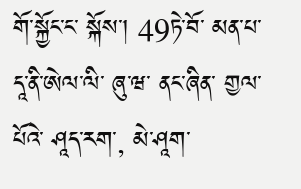གོ་སྐྱོང་ང་ སྐོས་། 49ཏེ་བོ་ མན་པ་ དཱ་ནི་ཨེལ་ལི་ ཞུ་ཝ་ ནང་ཞིན་ གྱལ་པོའེ་ ཤཱད་རག་, མེ་ཤཱག་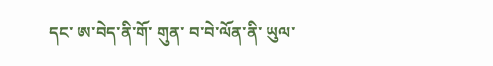དང་ ཨ་བེད་ནི་གོ་ གུན་ བ་བེ་ལོན་ནི་ ཡུལ་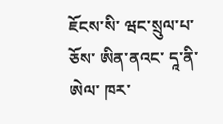ཇོངས་སི་ ཝང་སྲུལ་པ་ ཅོས་ ཨིན་ནའང་ དཱ་ནི་ཨེལ་ ཁར་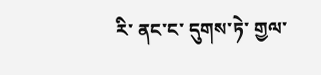རི་ ནང་ང་ དུགས་ཏེ་ གྱལ་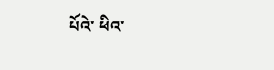པོའེ་ ཕིའ་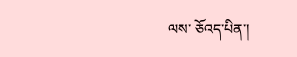ལས་ ཅོའད་པིན་།